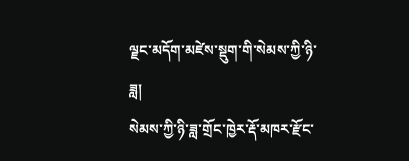ལྗང་མདོག་མཛེས་སྡུག་གི་སེམས་ཀྱི་ཉི་ཟླ།
སེམས་ཀྱི་ཉི་ཟླ་གྲོང་ཁྱེར་རྡོ་མཁར་རྫོང་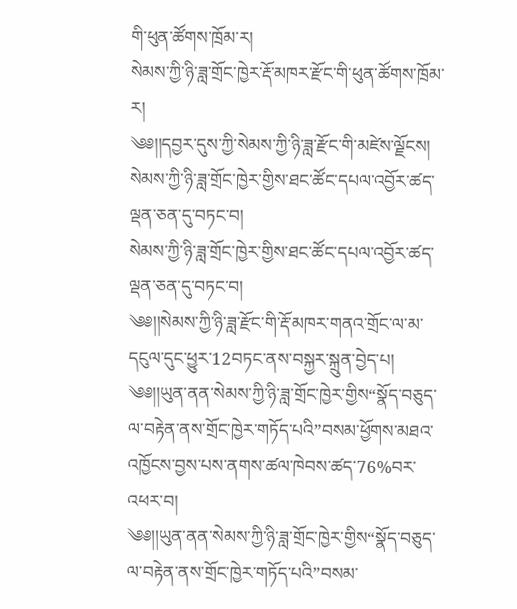གི་ཕུན་ཚོགས་ཁྲོམ་ར།
སེམས་ཀྱི་ཉི་ཟླ་གྲོང་ཁྱེར་རྡོ་མཁར་རྫོང་གི་ཕུན་ཚོགས་ཁྲོམ་ར།
༄༅།།དབྱར་དུས་ཀྱི་སེམས་ཀྱི་ཉི་ཟླ་རྫོང་གི་མཛེས་ལྗོངས།
སེམས་ཀྱི་ཉི་ཟླ་གྲོང་ཁྱེར་གྱིས་ཐང་ཚོང་དཔལ་འབྱོར་ཚད་ལྡན་ཅན་དུ་བཏང་བ།
སེམས་ཀྱི་ཉི་ཟླ་གྲོང་ཁྱེར་གྱིས་ཐང་ཚོང་དཔལ་འབྱོར་ཚད་ལྡན་ཅན་དུ་བཏང་བ།
༄༅།།སེམས་ཀྱི་ཉི་ཟླ་རྫོང་གི་རྡོ་མཁར་གནའ་གྲོང་ལ་མ་དངུལ་དུང་ཕྱུར་12བཏང་ནས་བསྐྱར་སྐྲུན་བྱེད་པ།
༄༅།།ཡུན་ནན་སེམས་ཀྱི་ཉི་ཟླ་གྲོང་ཁྱེར་གྱིས“སྣོད་བཅུད་ལ་བརྟེན་ནས་གྲོང་ཁྱེར་གཏོད་པའི”བསམ་ཕྱོགས་མཐའ་འཁྱོངས་བྱས་པས་ནགས་ཚལ་ཁེབས་ཚད་76%བར་འཕར་བ།
༄༅།།ཡུན་ནན་སེམས་ཀྱི་ཉི་ཟླ་གྲོང་ཁྱེར་གྱིས“སྣོད་བཅུད་ལ་བརྟེན་ནས་གྲོང་ཁྱེར་གཏོད་པའི”བསམ་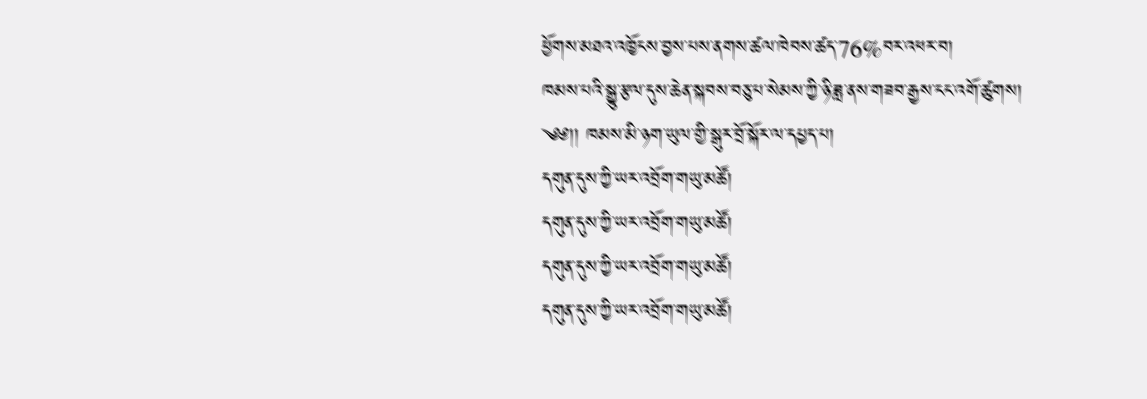ཕྱོགས་མཐའ་འཁྱོངས་བྱས་པས་ནགས་ཚལ་ཁེབས་ཚད་76%བར་འཕར་བ།
ཁམས་པའི་སྒྱུ་རྩལ་དུས་ཆེན་སྐབས་བཅུ་པ་སེམས་ཀྱི་ཉི་ཟླ་ནས་གཟབ་རྒྱས་ངང་འགོ་ཚུགས།
༄༅།། ཁམས་མི་ཉག་ཡུལ་གྱི་སྒུར་བྲོ་སྐོར་ལ་དཔྱད་པ།
དགུན་དུས་ཀྱི་ཡར་འབྲོག་གཡུ་མཚོ།
དགུན་དུས་ཀྱི་ཡར་འབྲོག་གཡུ་མཚོ།
དགུན་དུས་ཀྱི་ཡར་འབྲོག་གཡུ་མཚོ།
དགུན་དུས་ཀྱི་ཡར་འབྲོག་གཡུ་མཚོ།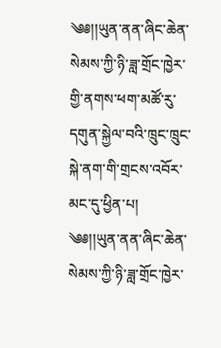༄༅།།ཡུན་ནན་ཞིང་ཆེན་སེམས་ཀྱི་ཉི་ཟླ་གྲོང་ཁྱེར་གྱི་ནགས་ཕག་མཚོ་རུ་དགུན་སྐྱེལ་བའི་ཁྲུང་ཁྲུང་སྐེ་ནག་གི་གྲངས་འབོར་མང་དུ་ཕྱིན་པ།
༄༅།།ཡུན་ནན་ཞིང་ཆེན་སེམས་ཀྱི་ཉི་ཟླ་གྲོང་ཁྱེར་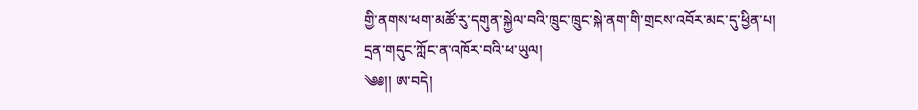གྱི་ནགས་ཕག་མཚོ་རུ་དགུན་སྐྱེལ་བའི་ཁྲུང་ཁྲུང་སྐེ་ནག་གི་གྲངས་འབོར་མང་དུ་ཕྱིན་པ།
དྲན་གདུང་ཀློང་ན་འཁོར་བའི་ཕ་ཡུལ།
༄༅།། ཨ་བདེ།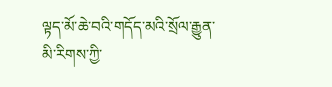ལྟད་མོ་ཆེ་བའི་གདོད་མའི་སྲོལ་རྒྱུན་མི་རིགས་ཀྱི་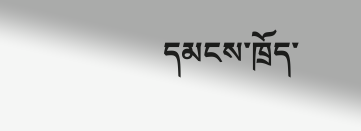དམངས་ཁྲོད་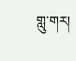གླུ་གར།